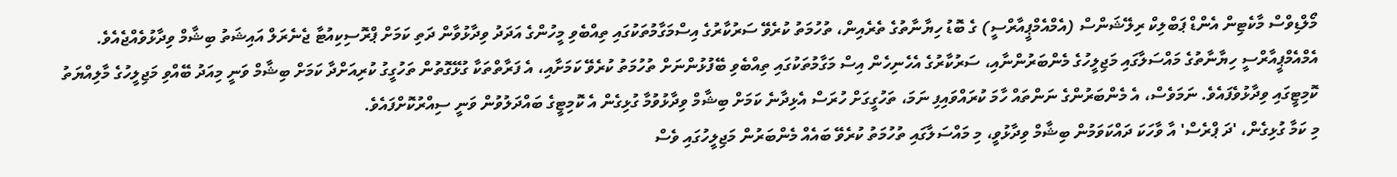މޯލްޑިވްސް މާކެޓިން އެންޑް ޕަބްލިކް ރިލޭޝަންސް (އެމްއެމްޕީއާރްސީ) ގެ ބޮޑު ހިޔާނާތުގެ ތެރެއިން، ތުހުމަތު ކުރެވޭ ސަރުކާރުގެ އިސްމަގާމުތަކުގައި ތިއްބެވި މީހުންގެ އަދަދު ވިދާޅުވާން ދަތި ކަމަށް ޕްރޮސިކިއުޓާ ޖެނެރަލް އައިޝަތު ބިޝާމް ވިދާޅުވެއްޖެއެވެ.
އެމްއެމްޕީއާރްސީ ހިޔާނާތުގެ މައްސަލާގައި މަޖިލީހުގެ މެންބަރުންނާއި، ސަރުކާރުގެ އެހެނިހެން އިސް މަގާމުތަކުގައި ތިއްބެވި ބޭފުޅުންނަށް ތުހުމަތު ކުރެވޭ ކަމަށާއި، އެ ފަރާތްތަކާ ގުޅޭގޮތުން ތަހުގީގު ކުރިއަށްދާ ކަމަށް ބިޝާމް ވަނީ މިއަދު ބޭއްވި މަޖިލީހުގެ މާލިއްޔަތު ކޮމިޓީގައި ވިދާޅުވެފައެވެ. ނަމަވެސް، އެ މެންބަރުންގެ ނަންތައް ހާމަ ކުރައްވައިފި ނަމަ، ތަހުގީގަށް ހުރަސް އެޅިދާނެ ކަމަށް ބިޝާމް ވިދާޅުވުމާ ގުޅިގެން އެ ކޮމިޓީގެ ބައްދަލުވުން ވަނީ ސިއްރުކޮށްފައެވެ.
މި ކަމާ ގުޅިގެން، 'ދަ ޕްރެސް' އާ ވާހަކަ ދައްކަވަމުން ބިޝާމް ވިދާޅުވީ، މި މައްސަލާގައި ތުހުމަތު ކުރެވޭ ބައެއް މެންބަރުން މަޖިލީހުގައި ވެސް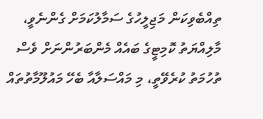ތިއްބެވިކަން މަޖިލީހުގެ ސަމާލުކަމަށް ގެންނެވީ، މާލިއްޔަތު ކޮމިޓީގެ ބައެއް މެންބަރުންނަށް ވެސް ތުހުމަތު ކުރެވޭތީ، މި މައްސަލާއާ ބެހޭ މައުލޫމާތުތައް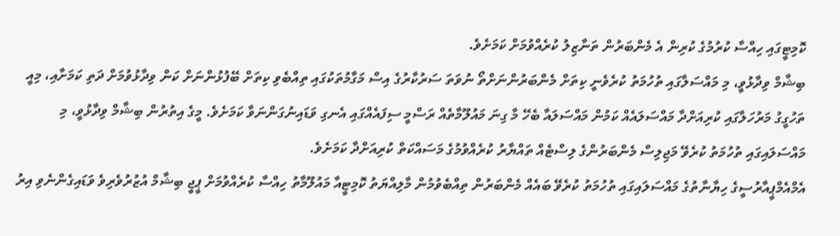ކޮމިޓީގައި ހިއްސާ ކުރުމުގެ ކުރިން އެ މެންބަރުން ތަނާޒިލު ކުރެއްވުމަށް ކަމަށެވެ.
ބިޝާމް ވިދާޅުވީ، މި މައްސަލާގައި ތުހުމަތު ކުރެވެނީ ކިތަށް މެންބަރުންނަށްތޯ ނުވަތަ ސަރުކާރުގެ އިސް މަގާމުތަކުގައި ތިއްބެވި ކިތަށް ބޭފުޅުންނަށް ކަން ވިދާޅުވުމަށް ދަތި ކަމަށާއި، މިއީ ތަހުގީގު މަރުހަލާގައި ކުރިއަށްދާ މައްސަލައެއް ކަމުން މައްސަލައާ ބެހޭ މާ ގިނަ މައުލޫމާތެއް ރަސްމީ ސިފައެއްގައި އެނގި ވަޑައިނުގަންނަވާ ކަމަށެވެ. މީގެ އިތުރުން ބިޝާމް ވިދާޅުވީ، މި މައްސަލައިގައި ތުހުމަތު ކުރެވޭ މަޖިލިސް މެންބަރުންގެ ލިސްޓެއް ތައްޔާރު ކުރެއްވުމުގެ މަސައްކަތް ކުރިއަށްދާ ކަމަށެވެ.
އެމްއެމްޕީއާރުސީގެ ހިޔާނާތުގެ މައްސަލައިގައި ތުހުމަތު ކުރެވޭ ބައެއް މެންބަރުން ތިއްބެވުމުން މާލިއްޔަތު ކޮމިޓީއާ މައުލޫމާތު ހިއްސާ ކުރެއްވުމަށް ޕީޖީ ބިޝާމް އުޒުރުވެރިވެ ވަޑައިގެންނެވި އިރު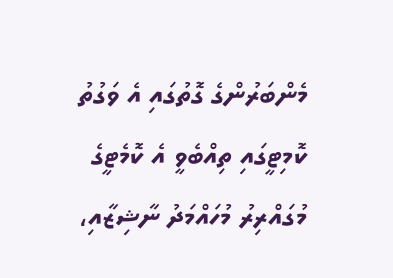މެންބަރުންގެ ގޮތުގައި އެ ވަގުތު ކޮމިޓީގައި ތިއްބެވީ އެ ކޮމެޓީގެ މުގައްރިރު މުހައްމަދު ނާޝިޒާއި،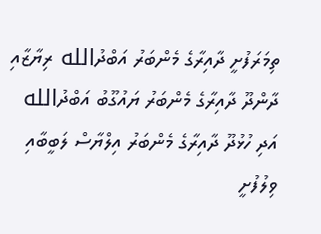ތިމަރަފުށީ ދާއިރާގެ މެންބަރު އަބްދުالله ރިޔާޒާއި ދާންދޫ ދާއިރާގެ މެންބަރު ޔައުގޫބު އަބްދުالله އަދި ހުޅުދޫ ދާއިރާގެ މެންބަރު އިލްޔާސް ލަބީބާއި ވިލުފުށީ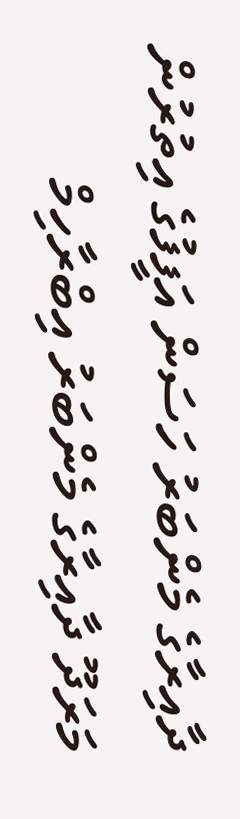ދާއިރާގެ މެންބަރު ހަސަން އަފީފުގެ އިތުރުން މަރަދޫ ދާއިރާގެ މެންބަރު އިބްރާހިމް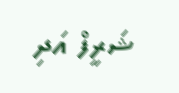ޝަރީފް އަދި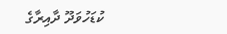ކުޑަހުވަދޫ ދާއިރާގެ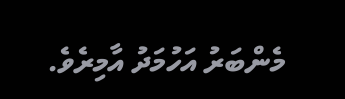މެންބަރު އަހުމަދު އާމިރެވެ.